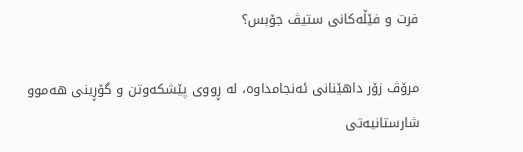فرت و فێڵەکانی ستیڤ جۆبس؟

مرۆڤ زۆر داهێنانی ئەنجامداوە، لە ڕووی پێشکەوتن و گۆڕینی هەموو شارستانیەتی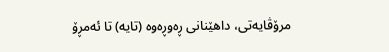مرۆڤایەتی، داهێنانی ڕەوڕەوە (تایە) تا ئەمڕۆ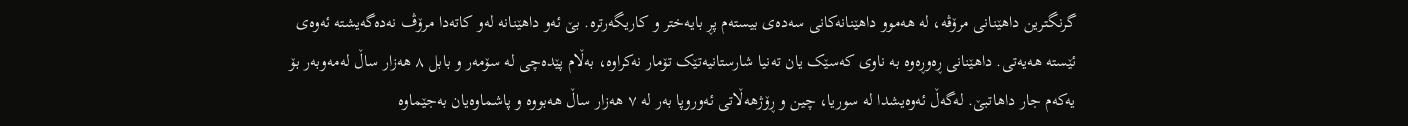گرنگترین داهێنانی مرۆڤە، لە هەموو داهێنانەکانی سەدەی بیستەم پڕ بایەختر و کاریگەرترە. بێ ئەو داهێنانە لەو کاتەدا مرۆڤ نەدەگەیشتە ئەوەی ئێستە هەیەتی. داهێنانی ڕەوڕەوە بە ناوی کەسێک یان تەنیا شارستانیەتێک تۆمار نەکراوە، بەڵام پێدەچی لە سۆمەر و بابل ٨ هەزار ساڵ لەمەوبەر بۆ یەکەم جار داهاتبێ. لەگەڵ ئەوەیشدا لە سوریا، چین و ڕۆژهەڵاتی ئەوروپا بەر لە ٧ هەزار ساڵ هەبووە و پاشماوەیان بەجێماوە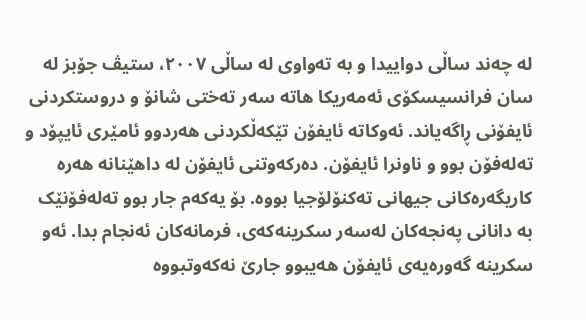لە چەند ساڵی دواییدا و بە تەواوی لە ساڵی ٢٠٠٧، ستیڤ جۆبز لە سان فرانسیسکۆی ئەمەریکا هاتە سەر تەختی شانۆ و دروستکردنی ئایفۆنی ڕاگەیاند. ئەوکاتە ئایفۆن تێکەڵکردنی هەردوو ئامێری ئایپۆد و تەلەفۆن بوو و ناونرا ئایفۆن. دەرکەوتنی ئایفۆن لە داهێنانە هەرە کاریگەرەکانی جیهانی تەکنۆلۆجیا بووە. بۆ یەکەم جار بوو تەلەفۆنێک بە دانانی پەنجەکان لەسەر سکرینەکەی، فرمانەکان ئەنجام بدا. ئەو سکرینە گەورەیەی ئایفۆن هەیبوو جارێ نەکەوتبووە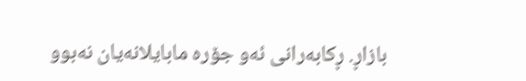بازاڕ. ڕکابەرانی ئەو جۆرە مابایلانەیان نەبوو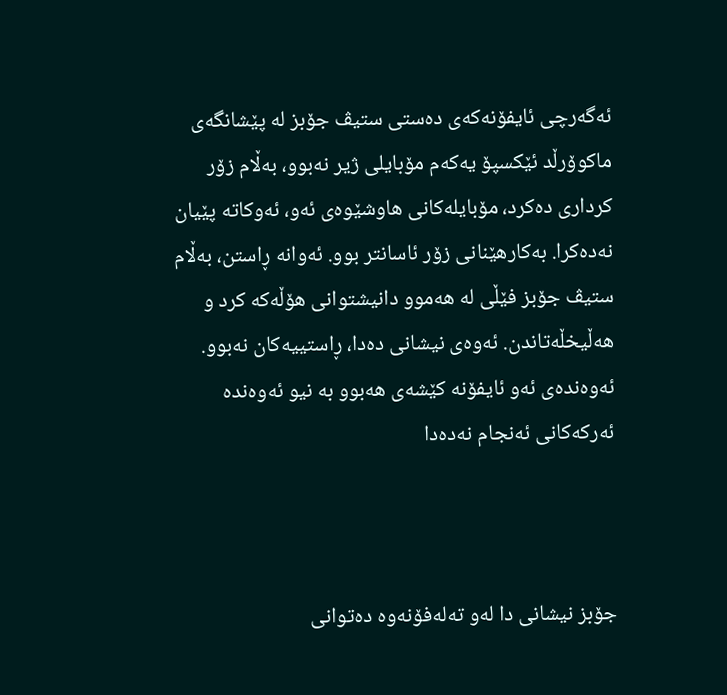ئەگەرچی ئایفۆنەکەی دەستی ستیڤ جۆبز لە پێشانگەی ماکوۆرڵد ئێکسپۆ یەکەم مۆبایلی ژیر نەبوو، بەڵام زۆر کرداری دەکرد، مۆبایلەکانی هاوشێوەی ئەو، ئەوکاتە پێیان نەدەکرا. بەکارهێنانی زۆر ئاسانتر بوو. ئەوانە ڕاستن، بەڵام ستیڤ جۆبز فێڵی لە هەموو دانیشتوانی هۆڵەکە کرد و هەڵیخڵەتاندن. ئەوەی نیشانی دەدا، ڕاستییەکان نەبوو. ئەوەندەی ئەو ئایفۆنە کێشەی هەبوو بە نیو ئەوەندە ئەرکەکانی ئەنجام نەدەدا



جۆبز نیشانی دا لەو تەلەفۆنەوە دەتوانی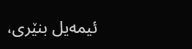ئیمەیل بنێری،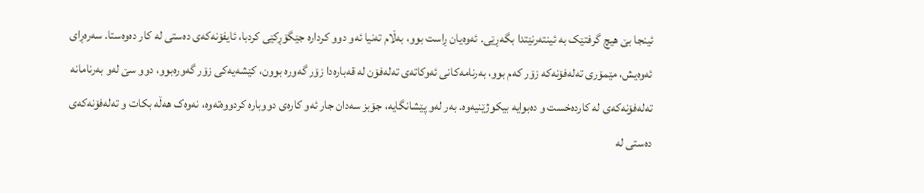ئینجا بێ هیچ گرفتێک بە ئینتەرنێتدا بگەڕێی. ئەوەیان ڕاست بوو، بەڵام تەنیا ئەو دوو کردارە جێگۆڕکێی کردبا، ئایفۆنەکەی دەستی لە کار دەوەستا. سەرەڕای ئەوەیش، مێمۆری تەلەفۆنەکە زۆر کەم بوو، بەرنامەکانی ئەوکاتەی تەلەفۆن لە قەبارەدا زۆر گەورە بوون، کێشەیەکی زۆر گەورەبوو، دوو سێ لەو بەرنامانە تەلەفۆنەکەی لە کاردەخست و دەبوایە بیکوژێنیەوە. بەر لەو پێشانگایە، جۆبز سەدان جار ئەو کارەی دووبارە کردووەتەوە، نەوەک هەڵە بکات و تەلەفۆنەکەی دەستی لە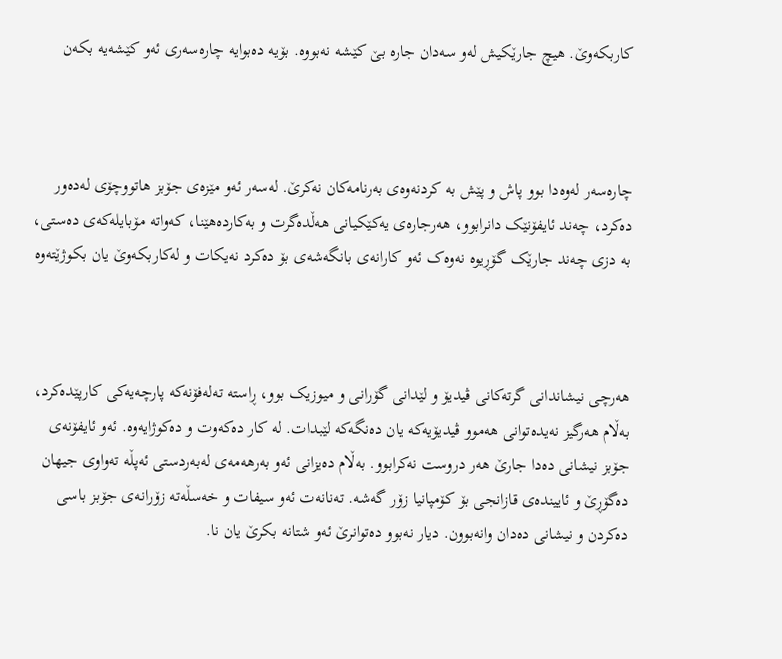کاربکەوێ. هیچ جارێکیش لەو سەدان جارە بێ کێشە نەبووە. بۆیە دەبوایە چارەسەری ئەو کێشەیە بکەن



چارەسەر لەوەدا بوو پاش و پێش بە کردنەوەی بەرنامەکان نەکرێ. لەسەر ئەو مێزەی جۆبز هاتووچۆی لەدەور دەکرد، چەند ئایفۆنێک دانرابوو، هەرجارەی یەکێکیانی هەڵدەگرت و بەکاردەهێنا، کەواتە مۆبایلەکەی دەستی، بە دزی چەند جارێک گۆڕیوە نەوەک ئەو کارانەی بانگەشەی بۆ دەکرد نەیکات و لەکاربکەوێ یان بکوژێتەوە



هەرچی نیشاندانی گرتەکانی ڤیدیۆ و لێدانی گۆرانی و میوزیک بوو، ڕاستە تەلەفۆنەکە پارچەیەکی کارپێدەکرد، بەڵام هەرگیز نەیدەتوانی هەموو ڤیدیۆیەکە یان دەنگەکە لێبدات. لە کار دەکەوت و دەکوژایەوە. ئەو ئایفۆنەی جۆبز نیشانی دەدا جارێ هەر دروست نەکرابوو. بەڵام دەیزانی ئەو بەرهەمەی لەبەردستی ئەپڵە تەواوی جیهان دەگۆڕێ و ئاییندەی قازانجی بۆ کۆمپانیا زۆر گەشە. تەنانەت ئەو سیفات و خەسڵەتە زۆرانەی جۆبز باسی دەکردن و نیشانی دەدان وانەبوون. دیار نەبوو دەتوانرێ ئەو شتانە بکرێ یان نا.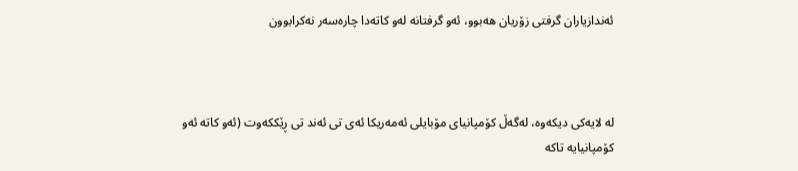ئەندازیاران گرفتی زۆریان هەبوو، ئەو گرفتانە لەو کاتەدا چارەسەر نەکرابوون



لە لایەکی دیکەوە، لەگەڵ کۆمپانیای مۆبایلی ئەمەریکا ئەی تی ئەند تی ڕێککەوت (ئەو کاتە ئەو کۆمپانیایە تاکە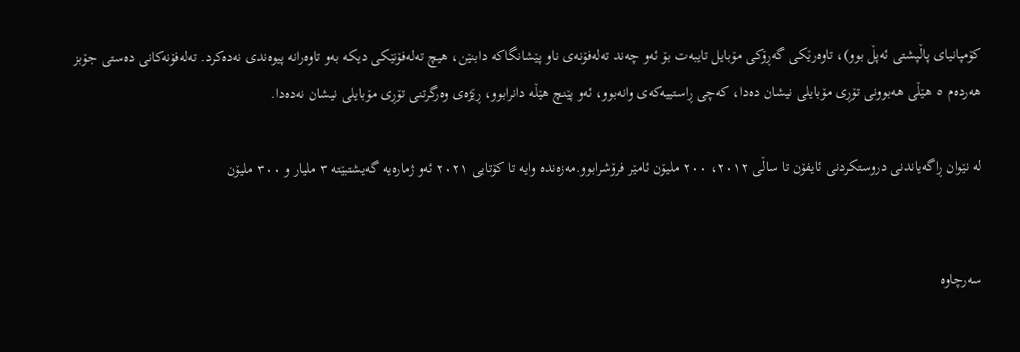کۆمپانیای پاڵپشتی ئەپڵ بوو)، تاوەرێکی گەڕۆکی مۆبایل تایبەت بۆ ئەو چەند تەلەفۆنەی ناو پێشانگاکە دابنێن، هیچ تەلەفۆنێکی دیکە بەو تاوەرانە پیوەندی نەدەکرد. تەلەفۆنەکانی دەستی جۆبز هەردەم ٥ هێڵی هەبوونی تۆڕی مۆبایلی نیشان دەدا، کەچی ڕاستییەکەی وانەبوو، ئەو پێنچ هێڵە دانرابوو، ڕێژەی وەرگرتنی تۆڕی مۆبایلی نیشان نەدەدا.

لە نێوان ڕاگەیاندنی دروستکردنی ئایفۆن تا ساڵی ٢٠١٢، ٢٠٠ ملیۆن ئامێر فرۆشرابوو.مەزەندە وایە تا کۆتایی ٢٠٢١ ئەو ژمارەیە گەیشتبێتە ٣ ملیار و ٣٠٠ ملیۆن


سەرچاوە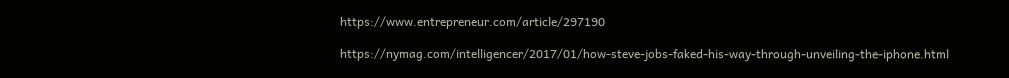https://www.entrepreneur.com/article/297190

https://nymag.com/intelligencer/2017/01/how-steve-jobs-faked-his-way-through-unveiling-the-iphone.html